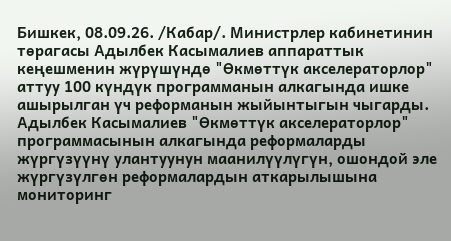Бишкек, 08.09.26. /Кабар/. Министрлер кабинетинин төрагасы Адылбек Касымалиев аппараттык кеңешменин жүрүшүндө "Өкмөттүк акселераторлор" аттуу 100 күндүк программанын алкагында ишке ашырылган үч реформанын жыйынтыгын чыгарды.
Адылбек Касымалиев "Өкмөттүк акселераторлор" программасынын алкагында реформаларды жүргүзүүнү улантуунун маанилүүлүгүн, ошондой эле жүргүзүлгөн реформалардын аткарылышына мониторинг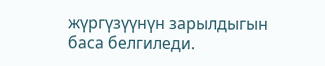жүргүзүүнүн зарылдыгын баса белгиледи.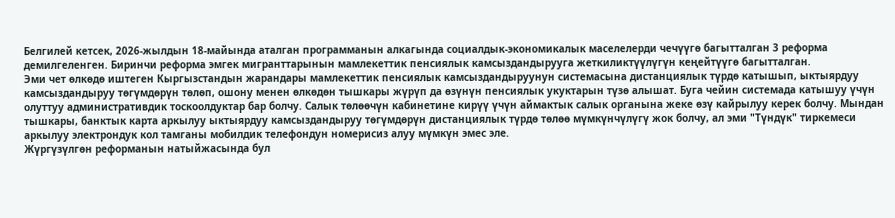Белгилей кетсек, 2026-жылдын 18-майында аталган программанын алкагында социалдык-экономикалык маселелерди чечүүгө багытталган 3 реформа демилгеленген. Биринчи реформа эмгек мигранттарынын мамлекеттик пенсиялык камсыздандырууга жеткиликтүүлүгүн кеңейтүүгө багытталган.
Эми чет өлкөдө иштеген Кыргызстандын жарандары мамлекеттик пенсиялык камсыздандыруунун системасына дистанциялык түрдө катышып, ыктыярдуу камсыздандыруу төгүмдөрүн төлөп, ошону менен өлкөдөн тышкары жүрүп да өзүнүн пенсиялык укуктарын түзө алышат. Буга чейин системада катышуу үчүн олуттуу административдик тоскоолдуктар бар болчу. Салык төлөөчүн кабинетине кирүү үчүн аймактык салык органына жеке өзү кайрылуу керек болчу. Мындан тышкары, банктык карта аркылуу ыктыярдуу камсыздандыруу төгүмдөрүн дистанциялык түрдө төлөө мүмкүнчүлүгү жок болчу, ал эми "Түндүк" тиркемеси аркылуу электрондук кол тамганы мобилдик телефондун номерисиз алуу мүмкүн эмес эле.
Жүргүзүлгөн реформанын натыйжасында бул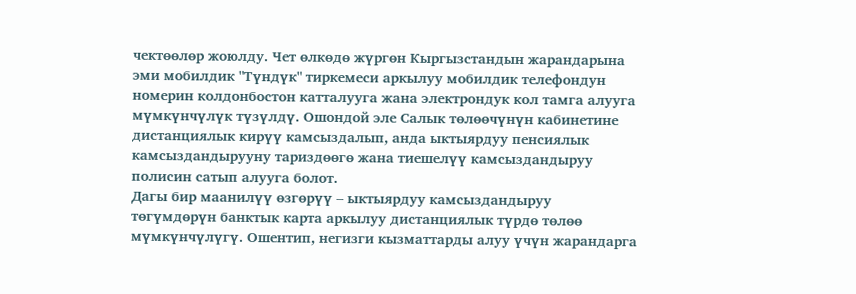чектөөлөр жоюлду. Чет өлкөдө жүргөн Кыргызстандын жарандарына эми мобилдик "Түндүк" тиркемеси аркылуу мобилдик телефондун номерин колдонбостон катталууга жана электрондук кол тамга алууга мүмкүнчүлүк түзүлдү. Ошондой эле Салык төлөөчүнүн кабинетине дистанциялык кирүү камсыздалып, анда ыктыярдуу пенсиялык камсыздандырууну тариздөөгө жана тиешелүү камсыздандыруу полисин сатып алууга болот.
Дагы бир маанилүү өзгөрүү – ыктыярдуу камсыздандыруу төгүмдөрүн банктык карта аркылуу дистанциялык түрдө төлөө мүмкүнчүлүгү. Ошентип, негизги кызматтарды алуу үчүн жарандарга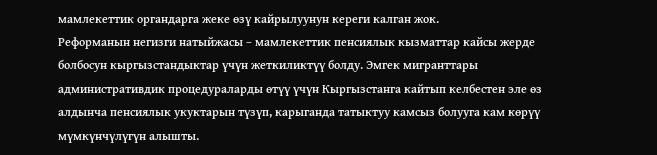мамлекеттик органдарга жеке өзү кайрылуунун кереги калган жок.
Реформанын негизги натыйжасы – мамлекеттик пенсиялык кызматтар кайсы жерде болбосун кыргызстандыктар үчүн жеткиликтүү болду. Эмгек мигранттары административдик процедураларды өтүү үчүн Кыргызстанга кайтып келбестен эле өз алдынча пенсиялык укуктарын түзүп, карыганда татыктуу камсыз болууга кам көрүү мүмкүнчүлүгүн алышты.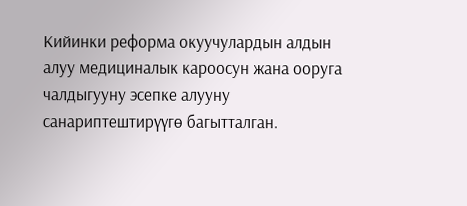Кийинки реформа окуучулардын алдын алуу медициналык кароосун жана ооруга чалдыгууну эсепке алууну санариптештирүүгө багытталган.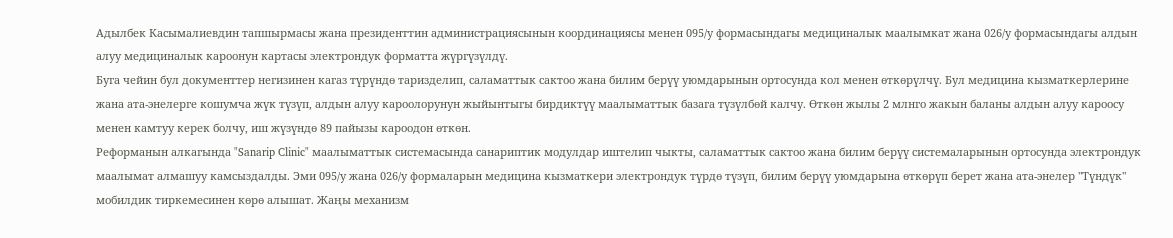Адылбек Касымалиевдин тапшырмасы жана президенттин администрациясынын координациясы менен 095/у формасындагы медициналык маалымкат жана 026/у формасындагы алдын алуу медициналык кароонун картасы электрондук форматта жүргүзүлдү.
Буга чейин бул документтер негизинен кагаз түрүндө таризделип, саламаттык сактоо жана билим берүү уюмдарынын ортосунда кол менен өткөрүлчү. Бул медицина кызматкерлерине жана ата-энелерге кошумча жүк түзүп, алдын алуу кароолорунун жыйынтыгы бирдиктүү маалыматтык базага түзүлбөй калчу. Өткөн жылы 2 млнго жакын баланы алдын алуу кароосу менен камтуу керек болчу, иш жүзүндө 89 пайызы кароодон өткөн.
Реформанын алкагында "Sanarip Clinic" маалыматтык системасында санариптик модулдар иштелип чыкты, саламаттык сактоо жана билим берүү системаларынын ортосунда электрондук маалымат алмашуу камсыздалды. Эми 095/у жана 026/у формаларын медицина кызматкери электрондук түрдө түзүп, билим берүү уюмдарына өткөрүп берет жана ата-энелер "Түндүк" мобилдик тиркемесинен көрө алышат. Жаңы механизм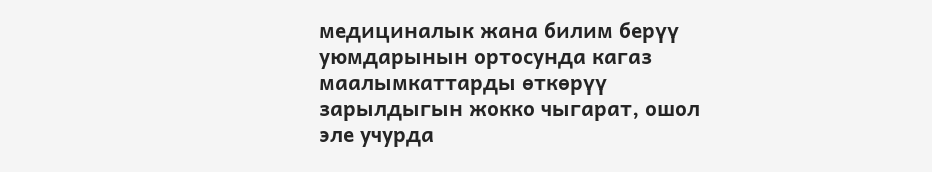медициналык жана билим берүү уюмдарынын ортосунда кагаз маалымкаттарды өткөрүү зарылдыгын жокко чыгарат, ошол эле учурда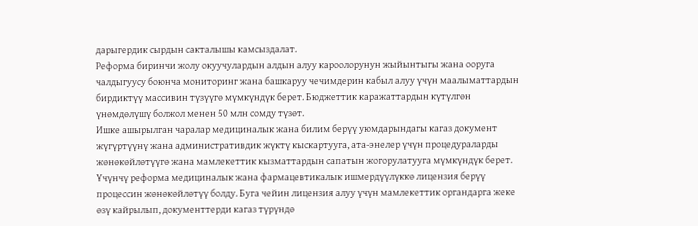дарыгердик сырдын сакталышы камсыздалат.
Реформа биринчи жолу окуучулардын алдын алуу кароолорунун жыйынтыгы жана ооруга чалдыгуусу боюнча мониторинг жана башкаруу чечимдерин кабыл алуу үчүн маалыматтардын бирдиктүү массивин түзүүгө мүмкүндүк берет. Бюджеттик каражаттардын күтүлгөн үнөмдөлүшү болжол менен 50 млн сомду түзөт.
Ишке ашырылган чаралар медициналык жана билим берүү уюмдарындагы кагаз документ жүгүртүүнү жана административдик жүктү кыскартууга, ата-энелер үчүн процедураларды жөнөкөйлөтүүгө жана мамлекеттик кызматтардын сапатын жогорулатууга мүмкүндүк берет.
Үчүнчү реформа медициналык жана фармацевтикалык ишмердүүлүккө лицензия берүү процессин жөнөкөйлөтүү болду. Буга чейин лицензия алуу үчүн мамлекеттик органдарга жеке өзү кайрылып, документтерди кагаз түрүндө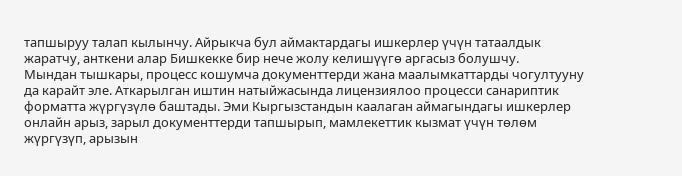тапшыруу талап кылынчу. Айрыкча бул аймактардагы ишкерлер үчүн татаалдык жаратчу, анткени алар Бишкекке бир нече жолу келишүүгө аргасыз болушчу.
Мындан тышкары, процесс кошумча документтерди жана маалымкаттарды чогултууну да карайт эле. Аткарылган иштин натыйжасында лицензиялоо процесси санариптик форматта жүргүзүлө баштады. Эми Кыргызстандын каалаган аймагындагы ишкерлер онлайн арыз, зарыл документтерди тапшырып, мамлекеттик кызмат үчүн төлөм жүргүзүп, арызын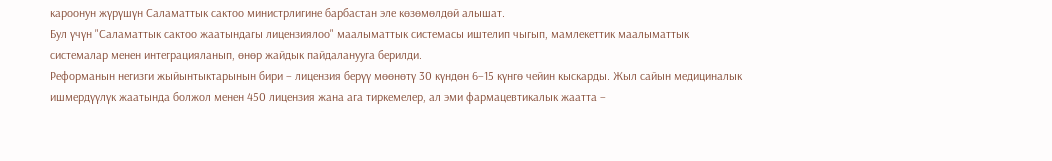кароонун жүрүшүн Саламаттык сактоо министрлигине барбастан эле көзөмөлдөй алышат.
Бул үчүн "Саламаттык сактоо жаатындагы лицензиялоо" маалыматтык системасы иштелип чыгып, мамлекеттик маалыматтык системалар менен интеграцияланып, өнөр жайдык пайдаланууга берилди.
Реформанын негизги жыйынтыктарынын бири – лицензия берүү мөөнөтү 30 күндөн 6–15 күнгө чейин кыскарды. Жыл сайын медициналык ишмердүүлүк жаатында болжол менен 450 лицензия жана ага тиркемелер, ал эми фармацевтикалык жаатта –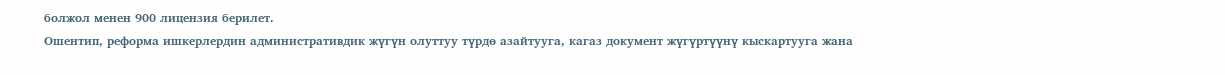болжол менен 900 лицензия берилет.
Ошентип, реформа ишкерлердин административдик жүгүн олуттуу түрдө азайтууга, кагаз документ жүгүртүүнү кыскартууга жана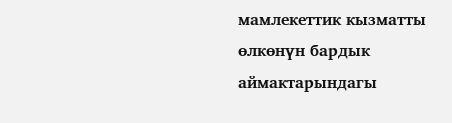мамлекеттик кызматты өлкөнүн бардык аймактарындагы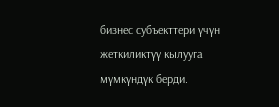бизнес субъекттери үчүн жеткиликтүү кылууга мүмкүндүк берди.